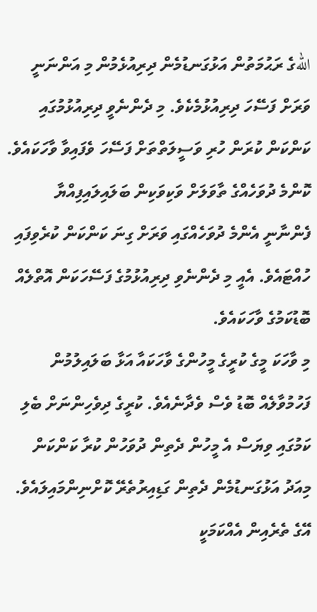اللهގެ ރަޙުމަތުން އަޅުގަނޑުމެން ދިރިއުޅެމުން މި އަންނަނީ ވަރަށް ފަސޭހަ ދިރިއުޅުމެކެވެ. މި ދެންނެވީ ދިރިއުޅުމުގައި ކަންކަން ކުރަން ހުރި ވަސީލަތްތަށް ފަސޭހަ ވެފައިވާ ވާހަކައެވެ. ކޮންމެ ދުވަހެއްގެ ތާވަލަށް ވަކިވަކިން ބަލައިލައިފިއްޔާ ފެންނާނީ އެންމެ ދުވަހެއްގައި ވަރަށް ގިނަ ކަންކަން ކުރެވިފައި ހުއްޓައެވެ. އެއީ މި ދެންނެވި ދިރިއުޅުމުގެ ފަސޭހަކަން އޮތްލެއް ބޮޑުކަމުގެ ވާހަކައެވެ.
މި ވާހަކަ މީގެ ކުރީގެ މީހުންގެ ވާހަކައާ އަޅާ ބަލައިލުމުން ފަހުމުވާލެއް ބޮޑު ވެސް ވެދާނެއެވެ. ކުރީގެ ދިވެހިންނަށް ބެލި ކަމުގައި ވިޔަސް އެ މީހުން ދެތިން ދުވަހުން ކުރާ ކަންކަން މިއަދު އަޅުގަނޑުމެން ދެތިން ގަޑިއިރުތެރޭ ކޮށްނިންމައިލައެވެ. އޭގެ ތެރެއިން އެއްކަމަކީ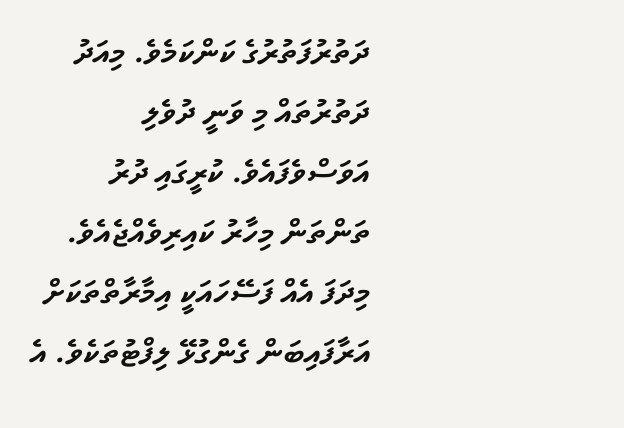ދަތުރުފަތުރުގެ ކަންކަމެވެ. މިއަދު ދަތުރުތައް މި ވަނީ ދުވެލި އަވަސްވެފައެވެ. ކުރީގައި ދުރު ތަންތަން މިހާރު ކައިރިވެއްޖެއެވެ.
މިދަފަ އެއް ފަސޭހައަކީ އިމާރާތްތަކަށް އަރާފައިބަން ގެންގުޅޭ ލިފްޓުތަކެވެ. އެ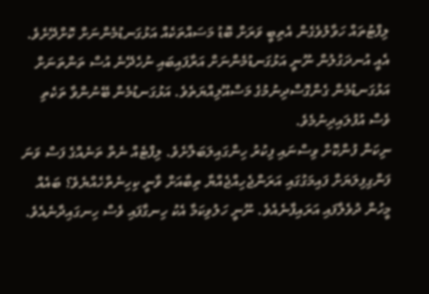ލިފްޓުތައް ހަވާލުވެގެން އެތިބީ ވަރަށް ބޮޑު މަސައްތަކެއް އަޅުގަނޑުމެންނަށް ކޮށްދޭށެވެ. އެއީ އުނދަގުލުން ނޫނީ އަޅުގަނޑުމެންނަށް އަރާފައިބައި ނުހެދޭނެ އުސް ތަންތަނަށް އަޅުގަނޑުމެން ގެންގޮސްދިނުމުގެ މަސްއޫލިއްޔަތެވެ. އަޅުގަނޑުމެން ބޭނުންވާ ތަކެތި ވެސް އުފުލައިދިނުމެވެ.
ނިކަން ފުންކޮށް ވިސްނައި ފިކުރު ހިންގައިލަބަލާށެވެ. ލިފްޓެއް ނެތް ތަނެއްގެ ފަސް ވަނަ ފަންގިފިލަޔަށް ފައިމަގުގައި އަރަންޖެހިއްޖެއްޔާ ތިބާއަށް ވާނީ ކިހިނެތްހެއްޔެވެ؟ ބައެއް މީހުން ދުވެލާފައި އަރައިފާނެއެވެ. ނޫނީ ހަލުވިކަމާ އެކު ހިނގާފައި ވެސް ހިނގައިދާނެއެވެ.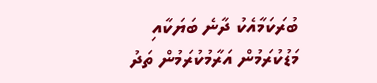ބުރަކަމާއެކު ދާނެ ބަޔަކާއި މަޑުކުރަމުން އަރާމުކުރަމުން ތަދު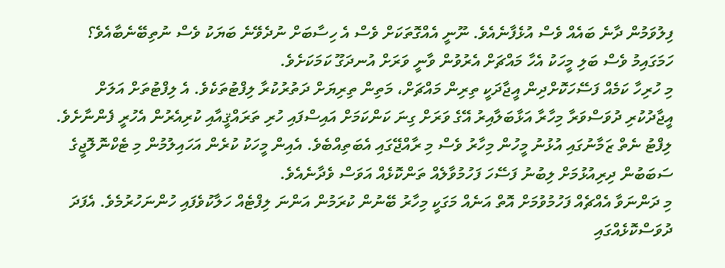ފިލުވަމުން ދާނެ ބައެއް ވެސް އުޅެފާނެއެވެ. ނޫނީ އެއްގޮތަކަށް ވެސް އެ ހިސާބަށް ނުދެވޭނެ ބަޔަކު ވެސް ނުތިބޭނެބާއެވެ؟ ހަމަގައިމު ވެސް ބަލި މީހަކު އެހާ މައްޗަށް އެރުވުން ވާނީ ވަރަށް އުނދަގޫ ކަމަކަށެވެ.
މި ހުރިހާ ކަމެއް ފަސޭހަކޮށްދިން އީޖާދަކީ ތިރިން މައްޗަށް، މަތިން ތިރިޔަށް ދަތުރުކުރާ ލިފްޓުތަކެވެ. އެ ލިފްޓުތަށް އަލަށް އީޖާދުކުރި ދުވަސްވަރާ މިހާރާ އަޅާބަލާއިރު އޭގެ ވަރަށް ގިނަ ކަންކަމަށް އައިސްފައި ހުރި ތަރައްޤީއާއި ކުރިއެރުން އެހުރީ ފެންނާށެވެ. ލިފްޓު ނެތް ޒަމާނުގައި އުޅުނު މީހުން މިހާރު ވެސް މި ރާއްޖޭގައި އެބަތިއްބެވެ. އެއިން މީހަކު ކުރެން އަހައިލުމުން މި ޓެކްނޮލޮޖީގެ ސަބަބުން ދިރިއުޅުމަށް ލިބުނު ފަސޭހަ ފަހުމުވާލެއް ތަންކޮޅެއް އަވަސް ވެދާނެއެވެ.
މި ދަންނަވާ އެއްޗެއް ފަހުމުވުމަށް އޮތް އަނެއް މަގަކީ މިހާރު ބޭނުން ކުރަމުން އަންނަ ލިފްޓެއް ހަލާކުވެފައި ހުންނަހުރުމެވެ. އެފަދަ ދުވަސްކޮޅެއްގައި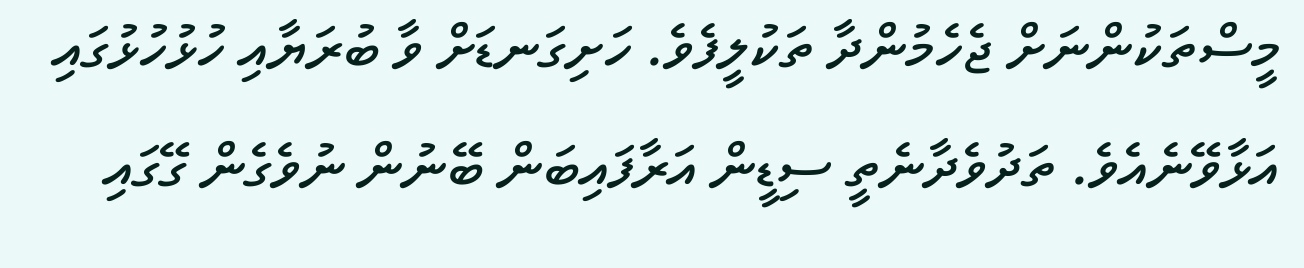މީސްތަކުންނަށް ޖެހެމުންދާ ތަކުލީފެވެ. ހަށިގަނޑަށް ވާ ބުރަޔާއި ހުޅުހުޅުގައި އަޅާވޭނެއެވެ. ތަދުވެދާނެތީ ސިޑީން އަރާފައިބަން ބޭނުން ނުވެގެން ގޭގައި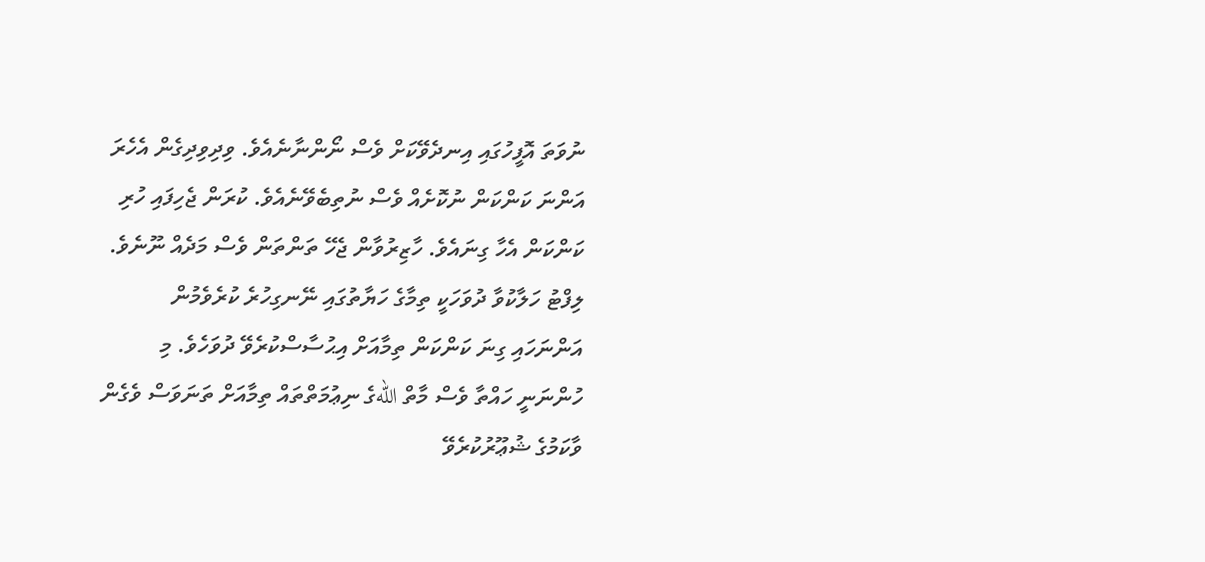ނުވަތަ އޮފީހުގައި އިނދެވޭކަށް ވެސް ނޯންނާނެއެވެ. ވިދިވިދިގެން އެހެރަ އަންނަ ކަންކަން ނުކޮށެއް ވެސް ނުތިބެވޭނެއެވެ. ކުރަން ޖެހިފައި ހުރި ކަންކަން އެހާ ގިނައެވެ. ހާޒިރުވާން ޖެހޭ ތަންތަން ވެސް މަދެއް ނޫނެވެ. ލިފްޓު ހަލާކުވާ ދުވަހަކީ ތިމާގެ ހަޔާތުގައި ނޭނގިހުރެ ކުރެވެމުން އަންނަހައި ގިނަ ކަންކަން ތިމާއަށް އިޙުސާސްކުރެވޭ ދުވަހެވެ. މި ހުންނަނީ ހައްތާ ވެސް މާތް اللهގެ ނިޢުމަތްތައް ތިމާއަށް ތަނަވަސް ވެގެން ވާކަމުގެ ޝުޢޫރުކުރެވޭ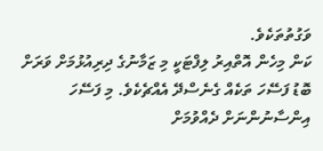ވަގުތުތަކެވެ.
ކަން މިހެން އޮތްއިރު ލިފްޓަކީ މި ޒަމާނުގެ ދިރިއުޅުމަށް ވަރަށް ބޮޑު ފަސޭހަ ތަކެއް ގެނެސްދޭ އެއްޗެކެވެ. މި ފަސޭހަ އިންސާނުންނަށް ދެއްވުމަށް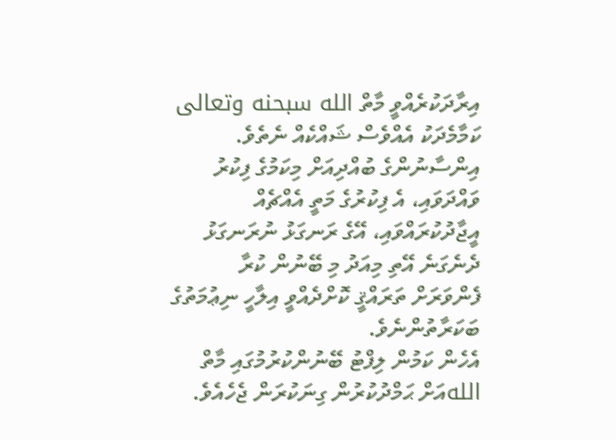އިރާދަކުރެއްވީ މާތް الله سبحنه وتعالى ކަމާމެދަކު އެއްވެސް ޝައްކެއް ނެތެވެ. އިންސާނުންގެ ބުއްދިއަށް މިކަމުގެ ފިކުރު ވައްދަވައި، އެ ފިކުރުގެ މަތީ އެއްޗެއް އީޖާދުކުރައްވައި، އޭގެ ރަނގަޅު ނުރަނގަޅު ދެނެގަނެ އޭތި މިއަދު މި ބޭނުން ކުރާ ފެންވަރަށް ތަރައްޤީ ކޮށްދެއްވީ އިލާހީ ނިޢުމަތުގެ ބަކަރާތުންނެވެ.
އެހެން ކަމުން ލިފްޓު ބޭނުންކުރުމުގައި މާތް اللهއަށް ޙަމްދުކުރުން ގިނަކުރަން ޖެހެއެވެ.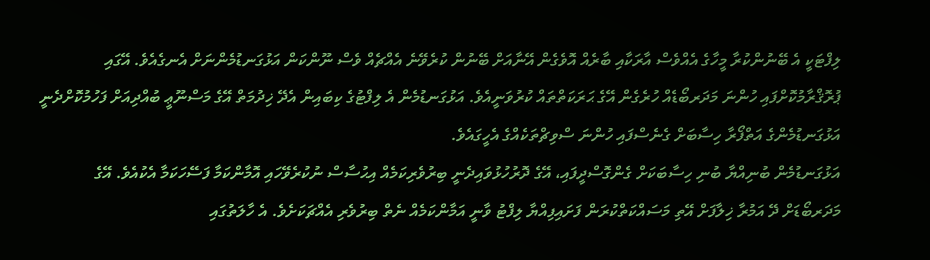ލިފްޓަކީ އެ ބޭނުންކުރާ މީހާގެ އެއްވެސް އާރަކާއި ބާރެއް އޮވެގެން އޭނާއަށް ބޭނުން ކުރެވޭނެ އެއްޗެއް ވެސް ނޫންކަން އަޅުގަނޑުމެންނަށް އެނގެއެވެ. އޭގައި ޕުރޮޤްރާމުކޮށްފައި ހުންނަ މަދަރބޯޑެއް ހުރެގެން އޭގެ ޙަރަކަތްތައް ކުރުވަނީއެވެ. އަޅުގަނޑުމެން އެ ލިފްޓުގެ ކިބައިން އެދޭ ޚިދުމަތް އޭގެ މަސްނޫޢީ ބުއްދިއަށް ފަހުމުކޮށްދެނީ އަޅުގަނޑުމެންގެ އަތްފޯރާ ހިސާބަށް ގެނެސްފައި ހުންނަ ސްވިޗްތަކެއްގެ އެހީގައެވެ.
އަޅުގަނޑުމެން ބުނިއްޔާ ބުނި ހިސާބަކަށް ގެންގޮސްދީފައި، އޭގެ ދޮރުހުޅުވައިދެނީ ބިރުވެރިކަމެއް އިޙުސާސް ނުކުރެވޭހައި އޮމާންކަމާ ފަސޭހަކަމާ އެކުއެވެ. އޭގެ މަދަރބޯޑަށް ދޭ އަމުރާ ޚިލާފަށް އޭތި މަސައްކަތްކުރަން ފަށައިފިއްޔާ ލިފްޓު ވާނީ އަމާންކަމެއް ނެތް ބިރުވެރި އެއްޗަކަށެވެ. އެ ހާލަތުގައި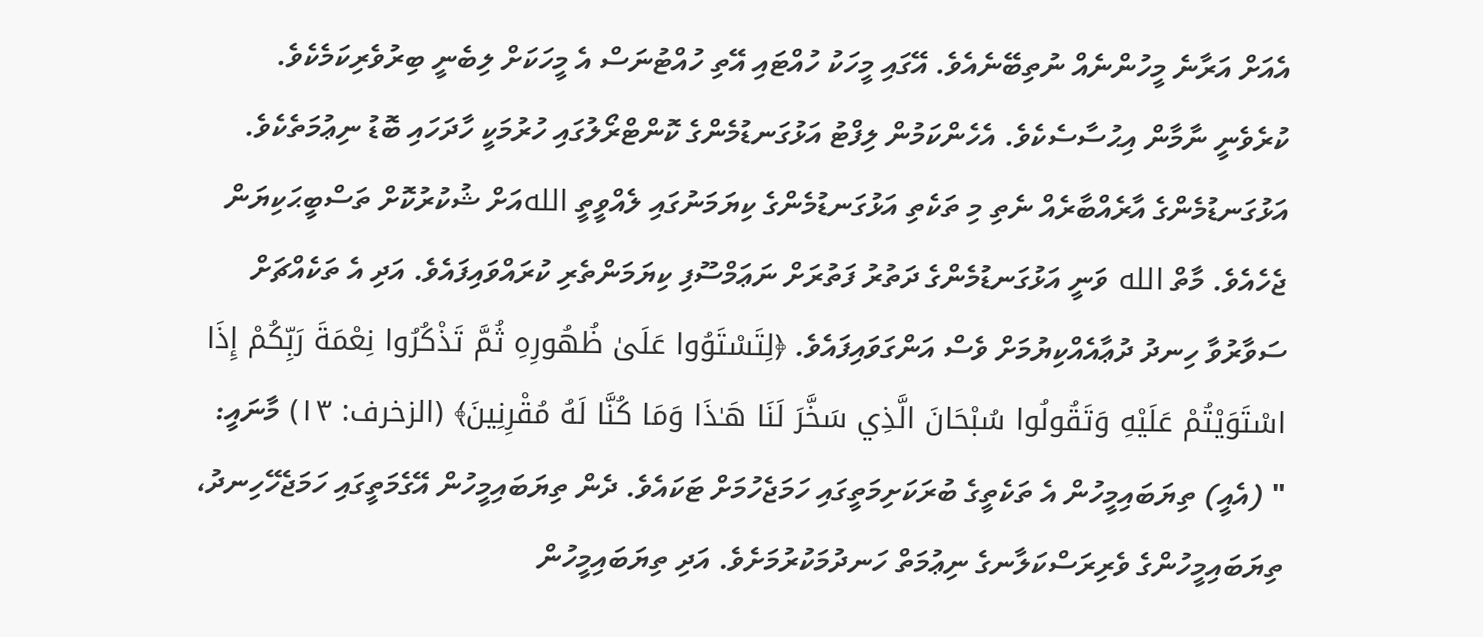އެއަށް އަރާނެ މީހުންނެއް ނުތިބޭނެއެވެ. އޭގައި މީހަކު ހުއްޓައި އޭތި ހުއްޓުނަސް އެ މީހަކަށް ލިބެނީ ބިރުވެރިކަމެކެވެ. ކުރެވެނީ ނާމާން އިޙުސާސެކެވެ. އެހެންކަމުން ލިފްޓު އަޅުގަނޑުމެންގެ ކޮންޓްރޯލުގައި ހުރުމަކީ ހާދަހައި ބޮޑު ނިޢުމަތެކެވެ.
އަޅުގަނޑުމެންގެ އާރެއްބާރެއް ނެތި މި ތަކެތި އަޅުގަނޑުމެންގެ ކިޔަމަނުގައި ލެއްވީތީ اللهއަށް ޝުކުރުކޮށް ތަސްބީޙަކިޔަން ޖެހެއެވެ. މާތް الله ވަނީ އަޅުގަނޑުމެންގެ ދަތުރު ފަތުރަށް ނަޢަމްސޫފި ކިޔަމަންތެރި ކުރައްވައިފައެވެ. އަދި އެ ތަކެއްޗަށް ސަވާރުވާ ހިނދު ދުޢާއެއްކިޔުމަށް ވެސް އަންގަވައިފައެވެ. ﴿لِتَسْتَوُوا عَلَىٰ ظُهُورِهِ ثُمَّ تَذْكُرُوا نِعْمَةَ رَبِّكُمْ إِذَا اسْتَوَيْتُمْ عَلَيْهِ وَتَقُولُوا سُبْحَانَ الَّذِي سَخَّرَ لَنَا هَـٰذَا وَمَا كُنَّا لَهُ مُقْرِنِينَ﴾ (الزخرف: ١٣) މާނައީ: " (އެއީ) ތިޔަބައިމީހުން އެ ތަކެތީގެ ބުރަކަށިމަތީގައި ހަމަޖެހުމަށް ޓަކައެވެ. ދެން ތިޔަބައިމީހުން އޭގެމަތީގައި ހަމަޖެހޭހިނދު، ތިޔަބައިމީހުންގެ ވެރިރަސްކަލާނގެ ނިޢުމަތް ހަނދުމަކުރުމަށެވެ. އަދި ތިޔަބައިމީހުން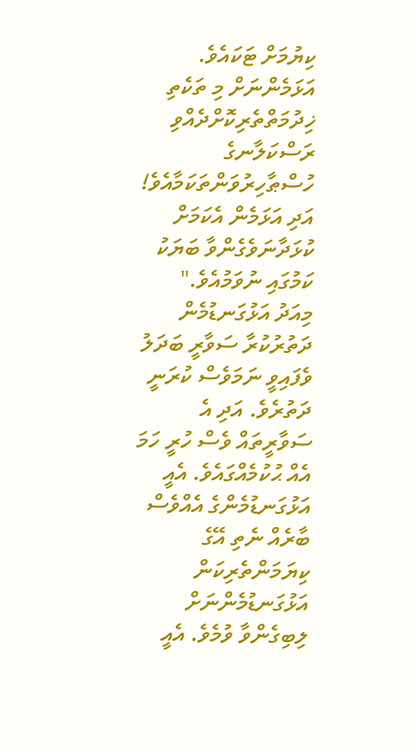ކިޔުމަށް ޓަކައެވެ. އަޅަމެންނަށް މި ތަކެތި ޚިދުމަތްތެރިކޮށްދެއްވި ރަސްކަލާނގެ ހުސްޠާހިރުވަންތަކަމާއެވެ! އަދި އަޅަމެން އެކަމަށް ކުޅަދާނަވެގެންވާ ބަޔަކު ކަމުގައި ނުވަމުއެވެ."
މިއަދު އަޅުގަނޑުމެން ދަތުރުކުރާ ސަވާރީ ބަދަލު ވެފައިވީ ނަމަވެސް ކުރަނީ ދަތުރެވެ. އަދި އެ ސަވާރީތައް ވެސް ހުރީ ހަމަ އެއް ޙުކުމެއްގައެވެ. އެއީ އަޅުގަނޑުމެންގެ އެއްވެސް ބާރެއް ނެތި އޭގެ ކިޔަމަންތެރިކަން އަޅުގަނޑުމެންނަށް ލިބިގެންވާ ވުމެވެ. އެއީ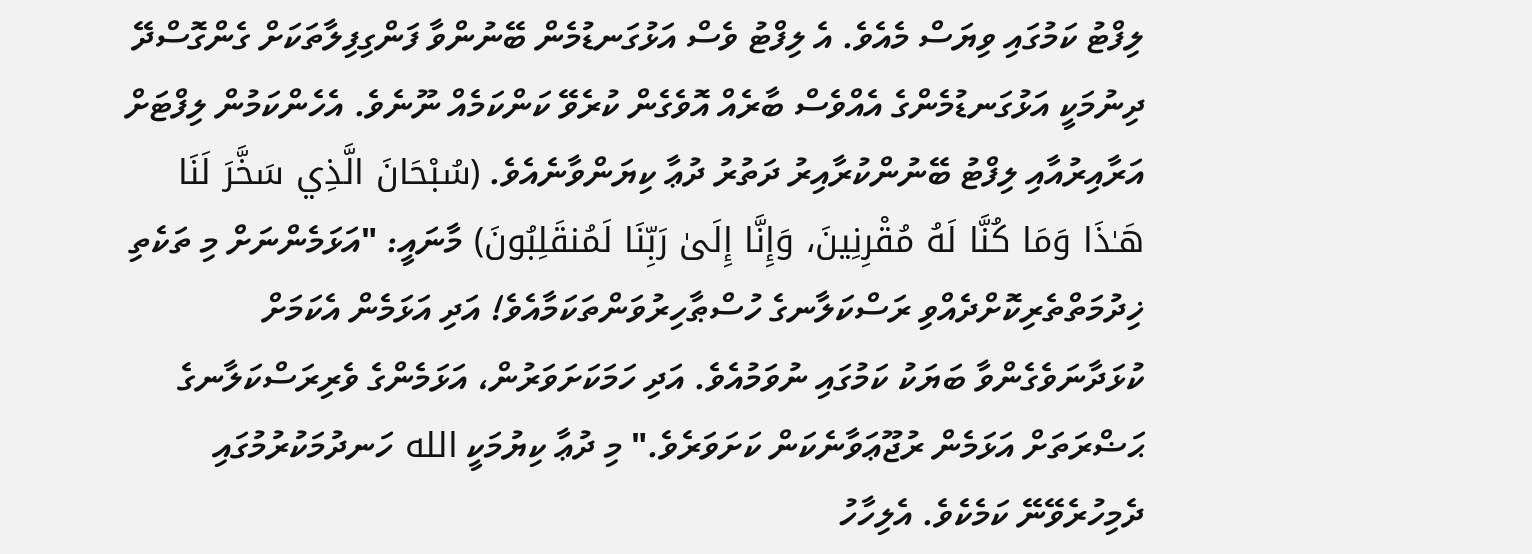ލިފްޓު ކަމުގައި ވިޔަސް މެއެވެ. އެ ލިފްޓު ވެސް އަޅުގަނޑުމެން ބޭނުންވާ ފަންގިފިލާތަކަށް ގެންގޮސްދޭ ދިނުމަކީ އަޅުގަނޑުމެންގެ އެއްވެސް ބާރެއް އޮވެގެން ކުރެވޭ ކަންކަމެއް ނޫނެވެ. އެހެންކަމުން ލިފްޓަށް އަރާއިރުއާއި ލިފްޓު ބޭނުންކުރާއިރު ދަތުރު ދުޢާ ކިޔަންވާނެއެވެ. (سُبْحَانَ الَّذِي سَخَّرَ لَنَا هَـٰذَا وَمَا كُنَّا لَهُ مُقْرِنِينَ، وَإِنَّا إِلَىٰ رَبِّنَا لَمُنقَلِبُونَ) މާނައީ: "އަޅަމެންނަށް މި ތަކެތި ޚިދުމަތްތެރިކޮށްދެއްވި ރަސްކަލާނގެ ހުސްޠާހިރުވަންތަކަމާއެވެ! އަދި އަޅަމެން އެކަމަށް ކުޅަދާނަވެގެންވާ ބަޔަކު ކަމުގައި ނުވަމުއެވެ. އަދި ހަމަކަށަވަރުން، އަޅަމެންގެ ވެރިރަސްކަލާނގެ ޙަޟްރަތަށް އަޅަމެން ރުޖޫޢަވާނެކަން ކަށަވަރެވެ." މި ދުޢާ ކިޔުމަކީ الله ހަނދުމަކުރުމުގައި ދެމިހުރެވޭނޭ ކަމެކެވެ. އެލިހާހު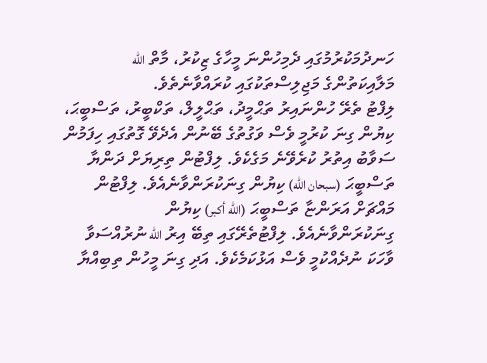ހަނދުމަކުރުމުގައި ދެމިހުންނަ މީހާގެ ޒިކުރު، މާތް الله މަލާއިކަތުންގެ މަޖިލިސްތަކުގައި ކުރައްވާނެތެވެ.
ލިފްޓު ތެރޭ ހުންނައިރު ތަޙްމީދު، ތަޙްލީލް، ތަކްބީރު، ތަސްބީޙަ، ކިޔުން ގިނަ ކުރުމީ ވެސް ވަގުތުގެ ބޭނުން އެދެވޭ ގޮތުގައި ހިފަމުން ސަވާބު އިތުރު ކުރެވޭނެ މަގެކެވެ. ލިފްޓުން ތިރިޔަށް ދަންޔާ ތަސްބީޙަ (سبحان الله) ކިޔުން ގިނަކުރަންވާނެއެވެ. ލިފްޓުން މައްޗަށް އަރަންޏާ ތަސްބީޙަ (الله أكبر) ކިޔުން ގިނަކުރަންވާނެއެވެ. ލިފްޓުތެރޭގައި ތިބޭ އިރު الله ނުރުއްސަވާ ވާހަކަ ނުދެއްކުމީ ވެސް އަޅުކަމެކެވެ. އަދި ގިނަ މީހުން ތިބިއްޔާ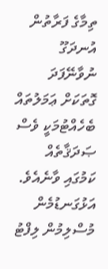ތިމާގެ ފަރާތުން އުނދަގޫ ނުވާނޭފަދަ ގޮތަކަށް ޢަމަލުތައް ބެހެއްޓުމަކީ ވެސް ޞަދަޤާތެއް ކަމުގައި ވާނެއެވެ. އަޅުގަނޑުމެން މުސްލިމުން ލިފްޓު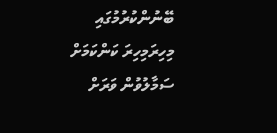ބޭނުންކުރުމުގައި މިހިރަމިހިރަ ކަންކަމަށް ސަމާލުވުން ވަރަށް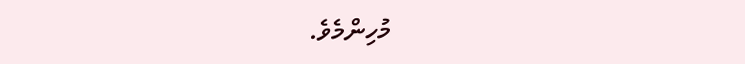މުހިންމެވެ.